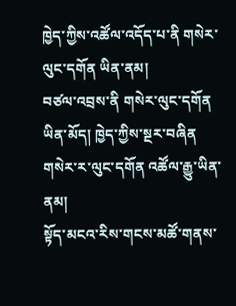ཁྱེད་ཀྱིས་འཚོལ་འདོད་པ་ནི གསེར་ལུང་དགོན ཡིན་ནམ།
བཙལ་འབྲས་ནི གསེར་ལུང་དགོན ཡིན་མོད། ཁྱེད་ཀྱིས་སྔར་བཞིན གསེར་ར་ལུང་དགོན འཚོལ་རྒྱུ་ཡིན་ནམ།
སྟོད་མངའ་རིས་གངས་མཚོ་གནས་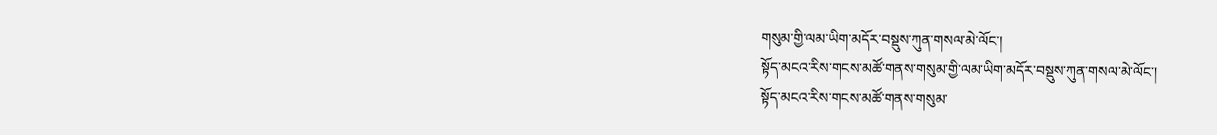གསུམ་གྱི་ལམ་ཡིག་མདོར་བསྡུས་ཀུན་གསལ་མེ་ལོང་།
སྟོད་མངའ་རིས་གངས་མཚོ་གནས་གསུམ་གྱི་ལམ་ཡིག་མདོར་བསྡུས་ཀུན་གསལ་མེ་ལོང་།
སྟོད་མངའ་རིས་གངས་མཚོ་གནས་གསུམ་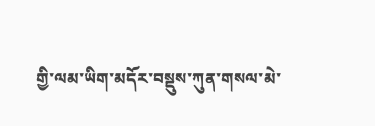གྱི་ལམ་ཡིག་མདོར་བསྡུས་ཀུན་གསལ་མེ་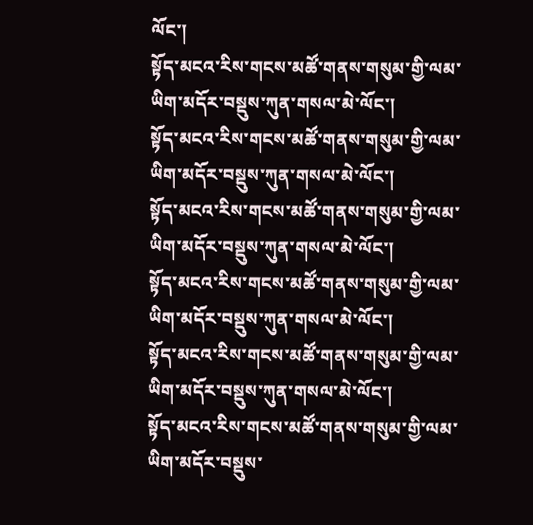ལོང་།
སྟོད་མངའ་རིས་གངས་མཚོ་གནས་གསུམ་གྱི་ལམ་ཡིག་མདོར་བསྡུས་ཀུན་གསལ་མེ་ལོང་།
སྟོད་མངའ་རིས་གངས་མཚོ་གནས་གསུམ་གྱི་ལམ་ཡིག་མདོར་བསྡུས་ཀུན་གསལ་མེ་ལོང་།
སྟོད་མངའ་རིས་གངས་མཚོ་གནས་གསུམ་གྱི་ལམ་ཡིག་མདོར་བསྡུས་ཀུན་གསལ་མེ་ལོང་།
སྟོད་མངའ་རིས་གངས་མཚོ་གནས་གསུམ་གྱི་ལམ་ཡིག་མདོར་བསྡུས་ཀུན་གསལ་མེ་ལོང་།
སྟོད་མངའ་རིས་གངས་མཚོ་གནས་གསུམ་གྱི་ལམ་ཡིག་མདོར་བསྡུས་ཀུན་གསལ་མེ་ལོང་།
སྟོད་མངའ་རིས་གངས་མཚོ་གནས་གསུམ་གྱི་ལམ་ཡིག་མདོར་བསྡུས་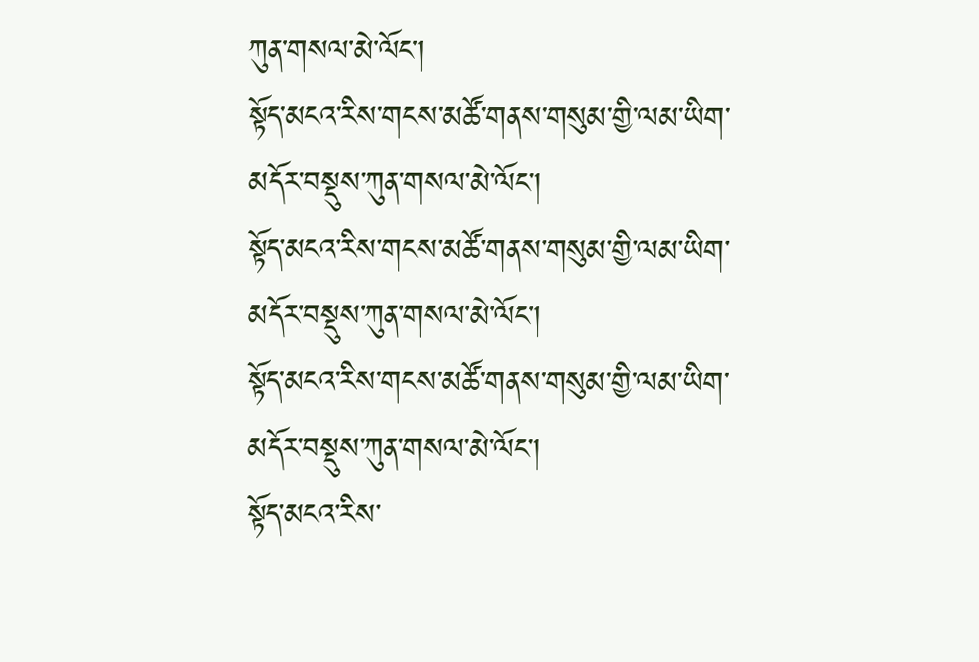ཀུན་གསལ་མེ་ལོང་།
སྟོད་མངའ་རིས་གངས་མཚོ་གནས་གསུམ་གྱི་ལམ་ཡིག་མདོར་བསྡུས་ཀུན་གསལ་མེ་ལོང་།
སྟོད་མངའ་རིས་གངས་མཚོ་གནས་གསུམ་གྱི་ལམ་ཡིག་མདོར་བསྡུས་ཀུན་གསལ་མེ་ལོང་།
སྟོད་མངའ་རིས་གངས་མཚོ་གནས་གསུམ་གྱི་ལམ་ཡིག་མདོར་བསྡུས་ཀུན་གསལ་མེ་ལོང་།
སྟོད་མངའ་རིས་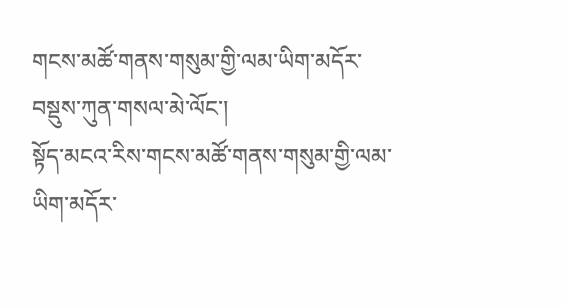གངས་མཚོ་གནས་གསུམ་གྱི་ལམ་ཡིག་མདོར་བསྡུས་ཀུན་གསལ་མེ་ལོང་།
སྟོད་མངའ་རིས་གངས་མཚོ་གནས་གསུམ་གྱི་ལམ་ཡིག་མདོར་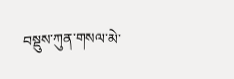བསྡུས་ཀུན་གསལ་མེ་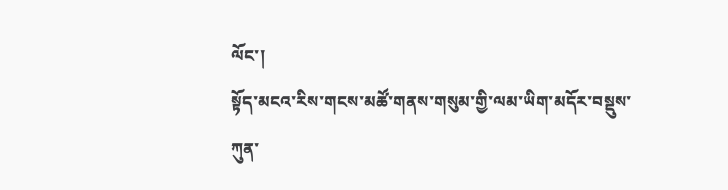ལོང་།
སྟོད་མངའ་རིས་གངས་མཚོ་གནས་གསུམ་གྱི་ལམ་ཡིག་མདོར་བསྡུས་ཀུན་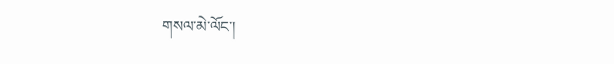གསལ་མེ་ལོང་།